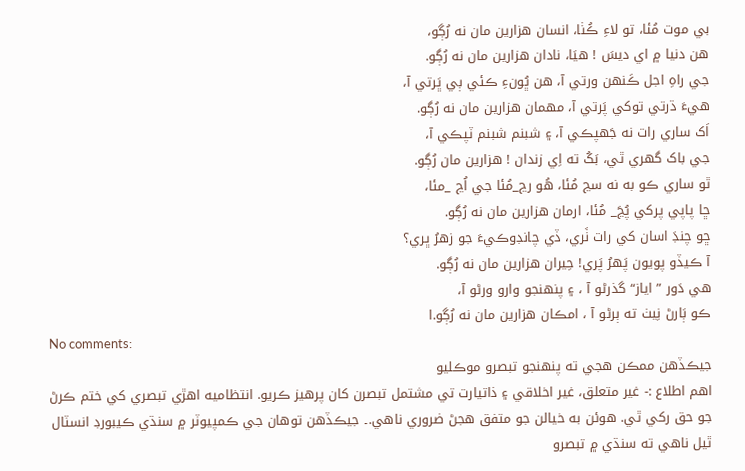بي موت مُئا، تو لاءِ ڪُٺا، انسان هزارين مان نه رُڳو،
هن دنيا ۾ اي ديسَ ! هيَا، نادان هزارين مان نه رُڳو.
جي راهِ اجل ڪَنهن ورتي آ، هن ڀُونءِ ڪئي ٻي ڀَرتي آ،
هيءَ ڌرتي توکي پَرتي آ، مهمان هزارين مان نه رُڳو.
اَک ساري رات نه جَهپڪي آ، ۽ شبنم شبنم ٽپڪي آ،
جي باک گهري ٿي، بَکُ ته اِي زندان ! هزارين مان رُڳو.
ٿو ساري ڪو به نه سڃ مُئا، هُو رڃ_مُئا جي اُڃ _مئا،
ڇا پاپي پرکي پُڃَ_ مُئا، ارمان هزارين مان نه رُڳو.
ڇو چنڊَ اسان کي رات ٺَري، ڏي چانڊوڪيءَ جو زهرُ ڀري؟
آ ڪيڏو پويون پَهرُ پَري! حِيران هزارين مان نه رُڳو.
هي دَور ” اياز“ گذرڻو آ ، ۽ پنهنجو وارو ورڻو آ،
ڪو ٻَارڻ نِيٺ ته ٻرڻو آ ، امڪان هزارين مان نه رُڳو.ا
No comments:
جيڪڏهن ممڪن هجي ته پنهنجو تبصرو موڪليو
اهم اطلاع :- غير متعلق، غير اخلاقي ۽ ذاتيارت تي مشتمل تبصرن کان پرهيز ڪريو. انتظاميه اهڙي تبصري کي ختم ڪرڻ جو حق رکي ٿي. هوئن به خيالن جو متفق هجڻ ضروري ناهي.۔ جيڪڏهن توهان جي ڪمپيوٽر ۾ سنڌي ڪيبورڊ انسٽال ٿيل ناهي ته سنڌي ۾ تبصرو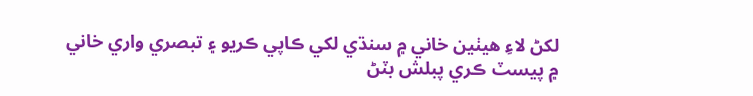لکڻ لاءِ هيٺين خاني ۾ سنڌي لکي ڪاپي ڪريو ۽ تبصري واري خاني ۾ پيسٽ ڪري پبلش بٽڻ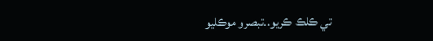تي ڪلڪ ڪريو.۔تبصرو موڪليو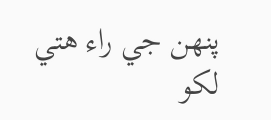پنهن جي راء هتي لکو